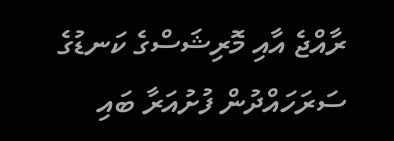ރާއްޖެ އާއި މޮރިޝަސްގެ ކަނޑުގެ ސަރަހައްދުން ފުށުއަރާ ބައި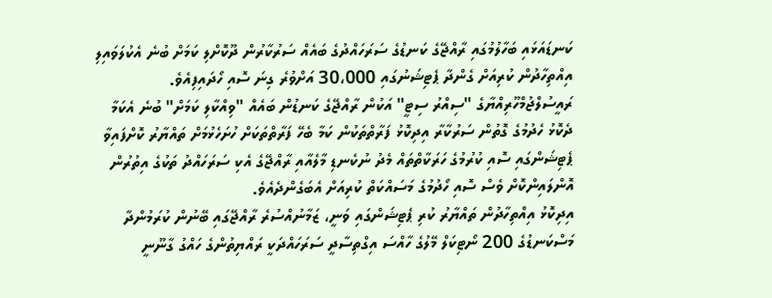ކަނޑައަޅައި ބަހާލުމުގައި ރާއްޖޭގެ ކަނޑުގެ ސަރަހައްދުގެ ބައެއް ސަރުކާރުން ދޫކޮށްލި ކަމަށް ބުނެ އެކުލަވައިލި އިއްތިހާދުން ކުރިއަށް ގެންދާ ޕެޓިޝަނުގައި 30،000 އަށްވުރެ ގިނަ ސޮއި ހޯދައިފިއެވެ.
ރައީސުލްޖުމްހޫރިއްޔާގެ "ސިއްރު ސިޓީ" އަކުން ރާއްޖޭގެ ކަނޑުން ބައެއް "ވިއްކާލި ކަމަށް" ބުނެ އެކަމާ ދެކޮޅު ހެދުމުގެ ގޮތުން ސަރުކާރާ އިދިކޮޅު ފަރާތްތަކުން ކަމާ ބެހޭ ފަރާތްތަކަށް ހުށަހެޅުމަށް ތައްޔާރު ކޮށްފައިވާ ޕެޓިޝަންގައި ސޮއި ކުރުމުގެ ހަރަކާތްތައް މެދު ނުކެނޑި މާލެއާއި ރާއްޖޭގެ އެކި ސަރަހައްދު ތަކުގެ އިތުރުން އޮންލައިންކޮށް ވެސް ސޮއި ހޯދުމުގެ މަސައްކަތް ކުރިއަށް އެބަގެންދެއެވެ.
އިދިކޮޅު އިއްތިހާދުން ތައްޔާރު ކުރި ޕެޓިޝަންގައި ވަނީ، ޒަމާނުއްސުރެ ރާއްޖޭގައި ބޭނުން ކުރަމުންދާ މަސްކަނޑުގެ 200 ނޯޓިކަލް މޭލުގެ ހާއްސަ އިގްތިސާދީ ސަރަހައްދަކީ ރައްޔިތުންގެ ހައްގު ގާނޫނީ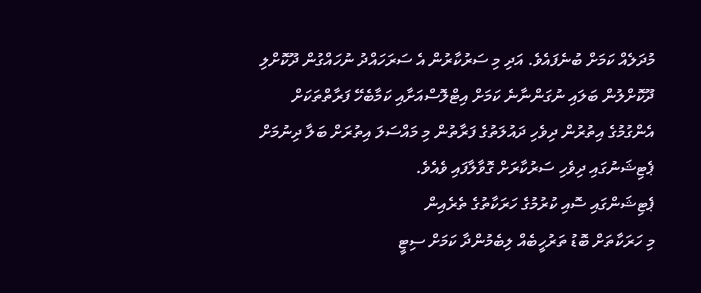މުދަލެއް ކަމަށް ބުނެފައެވެ. އަދި މި ސަރުކާރުން އެ ސަރަހައްދު ނުހައްގުން ދޫކޮށްލި ދޫކޮށްލުން ބަލައި ނުގަންނާނެ ކަމަށް އިޓްލޮސްއަށާއި ކަމާބެހޭ ފަރާތްތަކަށް އެންގުމުގެ އިތުރުން ދިވެހި ދައުލަތުގެ ފަރާތުން މި މައްސަލަ އިތުރަށް ބަލާ ދިނުމަށް ޕެޓިޝަނުގައި ދިވެހި ސަރުކާރަށް ގޮވާލާފައި ވެއެވެ.
ޕެޓިޝަންގައި ސޮއި ކުރުމުގެ ހަރަކާތުގެ ތެރެއިން
މި ހަރަކާތަށް ބޮޑު ތަރުހީބެއް ލިބެމުންދާ ކަމަށް ސިޓީ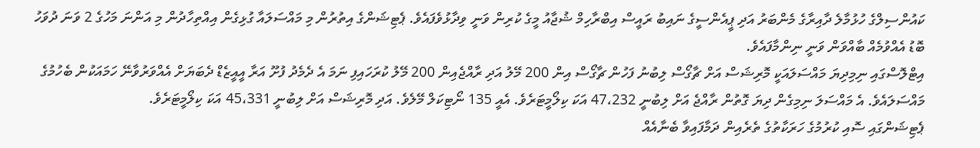ކައުންސިލްގެ ހުޅުމާލެ ދާއިރާގެ މެންބަރު އަދި ޕީއެންސީގެ ނައިބު ރައީސް އިބްރާހިމް ޝުޖާއު މީގެ ކުރިން ވަނީ ވިދާޅުވެފައެވެ. ޕެޓިޝަންގެ އިތުރުން މި މައްސަލައާ ގުޅިގެން އިއްތިހާދުން މި އަންނަ މަހުގެ 2 ވަނަ ދުވަހު ބޮޑު އެއްވުމެއް ބާއްވަން ވަނީ ނިންމާފައެވެ.
އިޓްލޮސްގައި ނިމިދިޔަ މައްސަލައަކީ މޮރިޝަސް އަށް ޗާގޯސް ލިބުނު ފަހުން ޗާގޯސް އިން 200 މޭލު އަދި ރާއްޖެއިން 200 މޭލު ކުރަހައިފި ނަމަ އެ ދެމެދު ފުށޫ އަރާ އީއީޒެޑް ދެބަޔަށް އެއްވަރުވާނޭ ހަމައަކުން ބެހުމުގެ މައްސަލައެވެ. އެ މައްސަލަ ނިމިގެން ދިޔަ ގޮތުން ރާއްޖެ އަށް ލިބުނީ 47،232 އަކަ ކިލޯމީޓަރެވެ. އެއީ 135 ނޯޓިކަލް މޭލެވެ. އަދި މޮރިޝަސް އަށް ލިބުނީ 45،331 އަކަ ކިލޯމީޓަރެވެ.
ޕެޓިޝަންގައި ސޮއި ކުރުމުގެ ހަރަކާތުގެ ތެރެއިން ދަމާފައިވާ ބެނާއެއް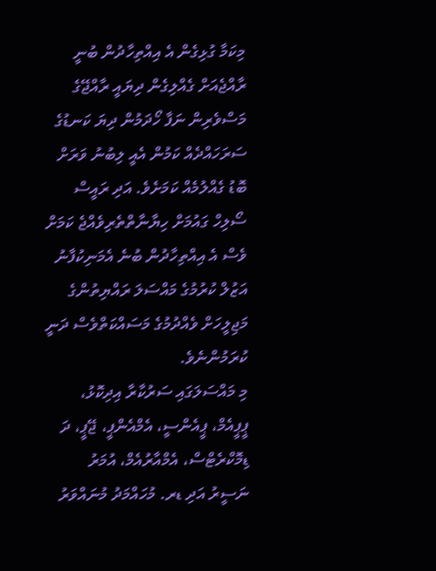މިކަމާ ގުޅިގެން އެ އިއްތިހާދުން ބުނީ ރާއްޖެއަށް ގެއްލިގެން ދިޔައީ ރާއްޖޭގެ މަސްވެރިން ނަފާ ހޯދަމުން ދިޔަ ކަނޑުގެ ސަރަހައްދެއް ކަމުން އެއީ ލިބުނު ވަރަށް ބޮޑު ގެއްލުމެއް ކަމަށެވެ. އަދި ރައީސް ސޯލިހް ގައުމަށް ހިޔާނާތްތެރިވެއްޖެ ކަމަށް ވެސް އެ އިއްތިހާދުން ބުނެ އެމަނިކުފާނު އަޒުލް ކުރުމުގެ މައްސަލަ ރައްޔިތުންގެ މަޖިލީހަށް ވެއްދުމުގެ މަސައްކަތްވެސް ދަނީ ކުރަމުންނެވެ.
މި މައްސަލަގައި ސަރުކާރާ އިދިކޮޅު، ޕީޕީއެމް، ޕީއެންސީ، އެމްއެންޕީ، ޖޭޕީ، ދަ ޑިމޮކްރެޓްސް، އެމްއާރުއެމް، އުމަރު ނަސީރު އަދި ޑރ. މުހައްމަދު މުނައްވަރު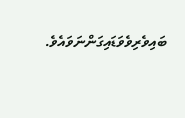ބައިވެރިވެވަޑައިގަންނަވައެވެ.